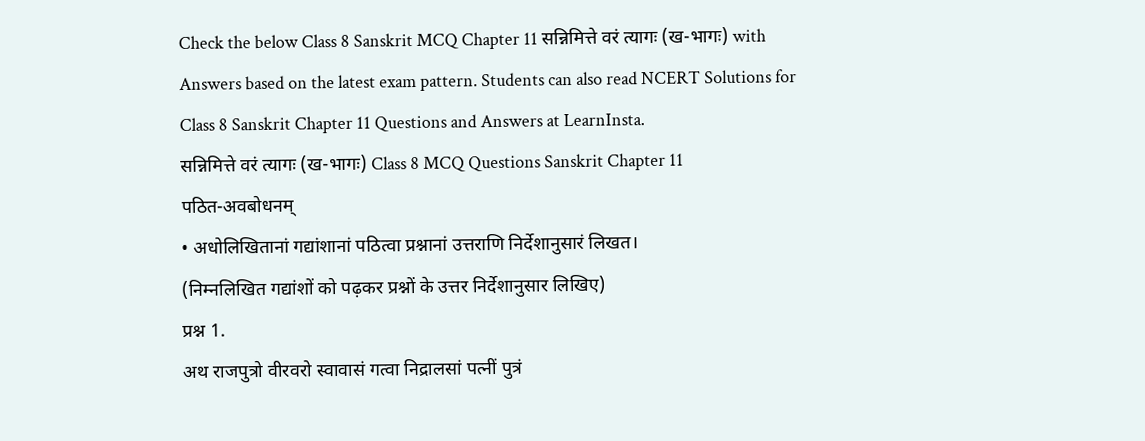Check the below Class 8 Sanskrit MCQ Chapter 11 सन्निमित्ते वरं त्यागः (ख-भागः) with Answers based on the latest exam pattern. Students can also read NCERT Solutions for Class 8 Sanskrit Chapter 11 Questions and Answers at LearnInsta.
सन्निमित्ते वरं त्यागः (ख-भागः) Class 8 MCQ Questions Sanskrit Chapter 11
पठित-अवबोधनम्
• अधोलिखितानां गद्यांशानां पठित्वा प्रश्नानां उत्तराणि निर्देशानुसारं लिखत।
(निम्नलिखित गद्यांशों को पढ़कर प्रश्नों के उत्तर निर्देशानुसार लिखिए)
प्रश्न 1.
अथ राजपुत्रो वीरवरो स्वावासं गत्वा निद्रालसां पत्नीं पुत्रं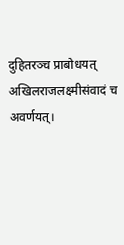दुहितरञ्च प्राबोधयत् अखिलराजलक्ष्मीसंवादं च अवर्णयत्।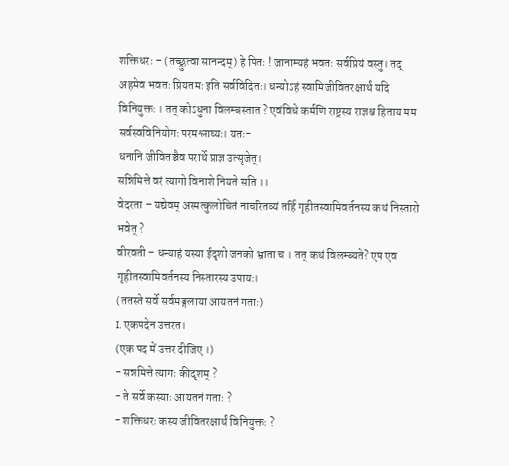शक्तिधरः – (तच्छ्रुत्वा सानन्दम्) हे पितः ! जानाम्यहं भवतः सर्वप्रियं वस्तु। तद् अहमेव भवतः प्रियतमः इति सर्वविदितः। धन्योऽहं स्वामिजीवितरक्षार्थं यदि विनियुक्तः । तत् कोऽधुना विलम्बस्तात ? एवंविधे कर्मणि राष्ट्रस्य राज्ञश्च हिताय मम सर्वस्वविनियोगः परमश्लाघ्यः। यतः-
धनानि जीवितञ्चैव परार्थे प्राज्ञ उत्सृजेत्।
सन्निमित्ते वरं त्यागो विनाशे नियते सति ।।
वेदरता – यद्येवम् अस्मत्कुलोचितं नाचरितव्यं तर्हि गृहीतस्वामिवर्तनस्य कथं निस्तारो भवेत् ?
वीरवती – धन्याहं यस्या ईदृशो जनको भ्राता च । तत् कथं विलम्ब्यते? एष एव गृहीतस्वामिवर्तनस्य निस्तारस्य उपायः।
(ततस्ते सर्वे सर्वमङ्गलाया आयतनं गताः)
I. एकपदेन उत्तरत।
(एक पद में उत्तर दीजिए ।)
- सन्नमित्ते त्यागः कीदृशम् ?
- ते सर्वे कस्याः आयतनं गताः ?
- शक्तिधरः कस्य जीवितरक्षार्थं विनियुक्तः ?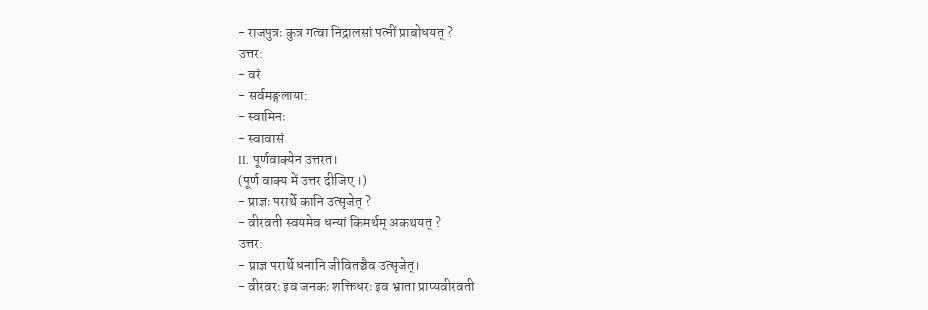- राजपुत्रः कुत्र गत्वा निद्रालसां पत्नीं प्राबोधयत् ?
उत्तर:
- वरं
- सर्वमङ्गलाया:
- स्वामिनः
- स्वावासं
II. पूर्णवाक्येन उत्तरत।
(पूर्ण वाक्य में उत्तर दीजिए ।)
- प्राज्ञः परार्थे कानि उत्सृजेत् ?
- वीरवती स्वयमेव धन्यां किमर्थम् अकथयत् ?
उत्तर:
- प्राज्ञ परार्थे धनानि जीवितञ्चैव उत्सृजेत्।
- वीरवरः इव जनकः शक्तिधरः इव भ्राता प्राप्यवीरवती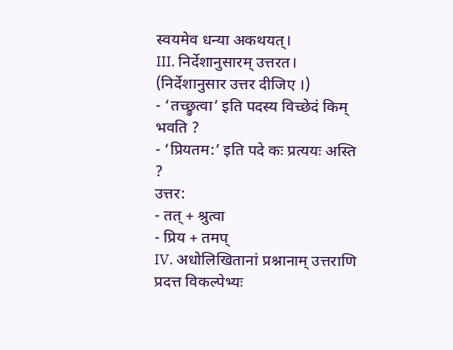स्वयमेव धन्या अकथयत्।
III. निर्देशानुसारम् उत्तरत।
(निर्देशानुसार उत्तर दीजिए ।)
- ‘तच्छ्रुत्वा’ इति पदस्य विच्छेदं किम् भवति ?
- ‘प्रियतम:’ इति पदे कः प्रत्ययः अस्ति ?
उत्तर:
- तत् + श्रुत्वा
- प्रिय + तमप्
IV. अधोलिखितानां प्रश्नानाम् उत्तराणि प्रदत्त विकल्पेभ्यः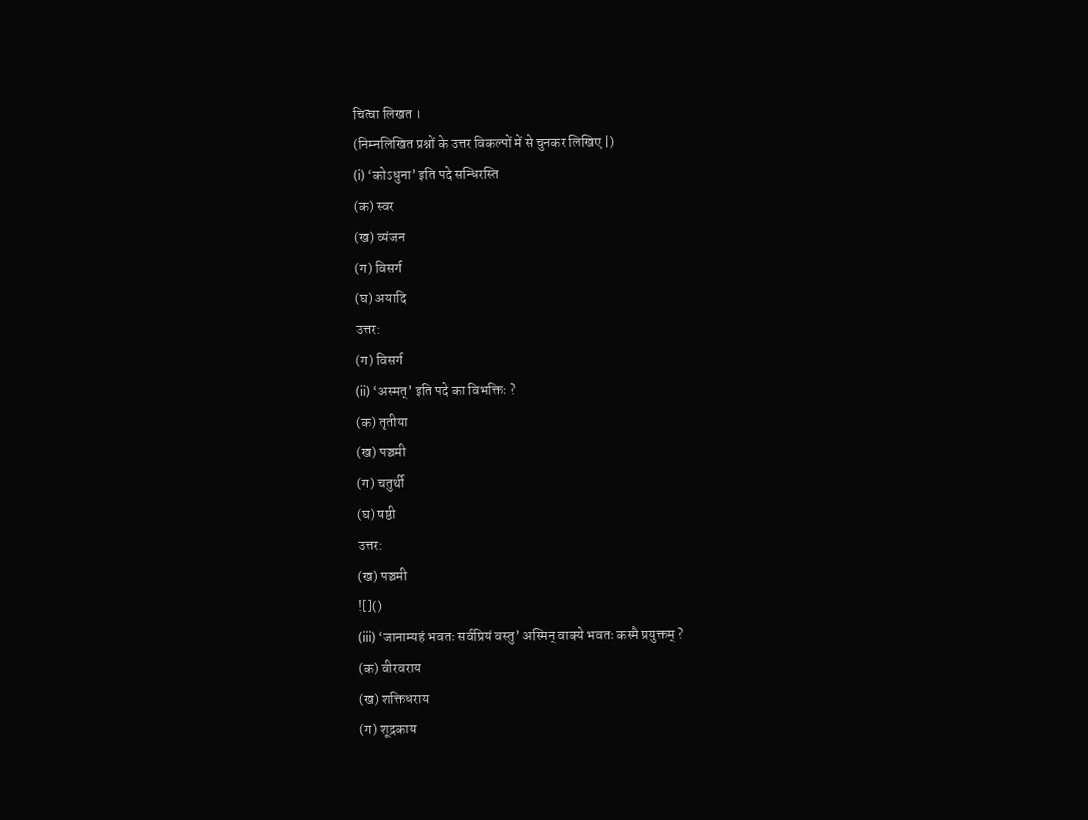चित्वा लिखत ।
(निम्नलिखित प्रश्नों के उत्तर विकल्पों में से चुनकर लिखिए |)
(i) ‘कोऽधुना’ इति पदे सन्धिरस्ति
(क) स्वर
(ख) व्यंजन
(ग) विसर्ग
(घ) अयादि
उत्तर:
(ग) विसर्ग
(ii) ‘अस्मत्’ इति पदे का विभक्तिः ?
(क) तृतीया
(ख) पञ्चमी
(ग) चतुर्थी
(घ) षष्ठी
उत्तर:
(ख) पञ्चमी
![]()
(iii) ‘जानाम्यहं भवतः सर्वप्रियं वस्तु’ अस्मिन् वाक्ये भवतः कस्मै प्रयुक्तम् ?
(क) वीरवराय
(ख) शक्तिधराय
(ग) शूद्रकाय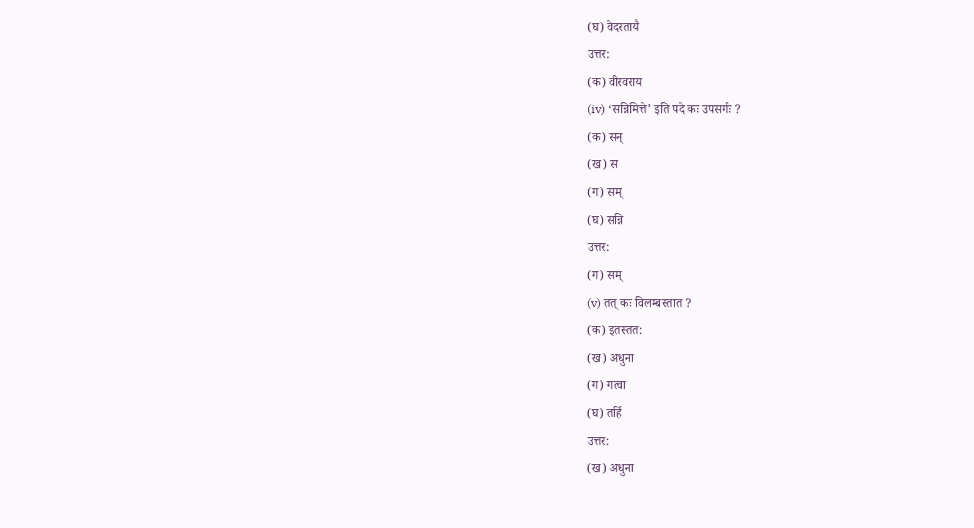(घ) वेदरतायै
उत्तर:
(क) वीरवराय
(iv) ‘सन्निमित्ते’ इति पदे कः उपसर्गः ?
(क) सन्
(ख) स
(ग) सम्
(घ) सन्नि
उत्तर:
(ग) सम्
(v) तत् कः विलम्बस्तात ?
(क) इतस्तत:
(ख) अधुना
(ग) गत्वा
(घ) तर्हि
उत्तर:
(ख) अधुना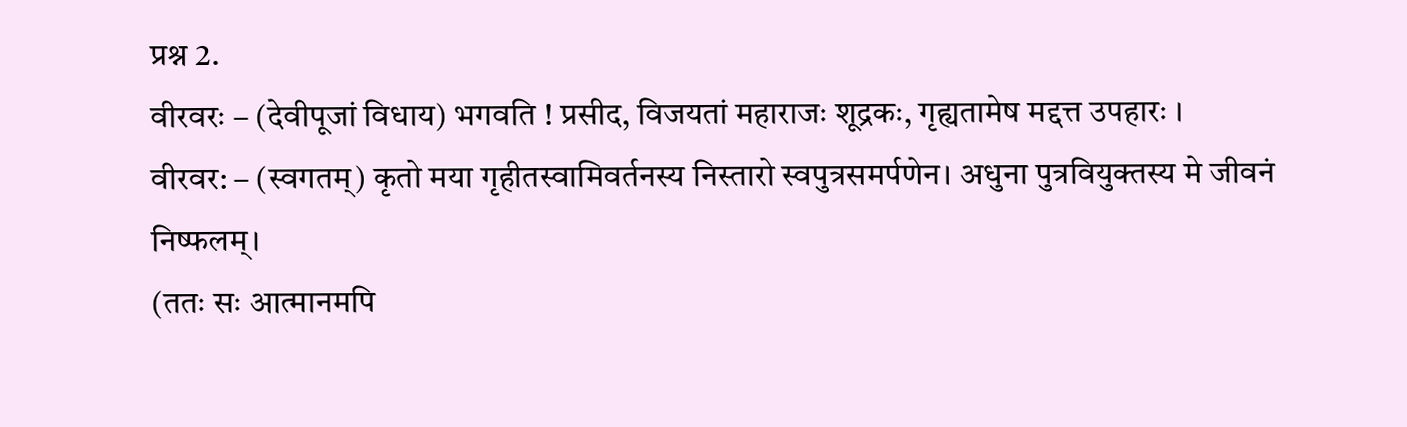प्रश्न 2.
वीरवरः – (देवीपूजां विधाय) भगवति ! प्रसीद, विजयतां महाराजः शूद्रकः, गृह्यतामेष मद्दत्त उपहारः ।
वीरवर: – (स्वगतम्) कृतो मया गृहीतस्वामिवर्तनस्य निस्तारो स्वपुत्रसमर्पणेन। अधुना पुत्रवियुक्तस्य मे जीवनं निष्फलम्।
(ततः सः आत्मानमपि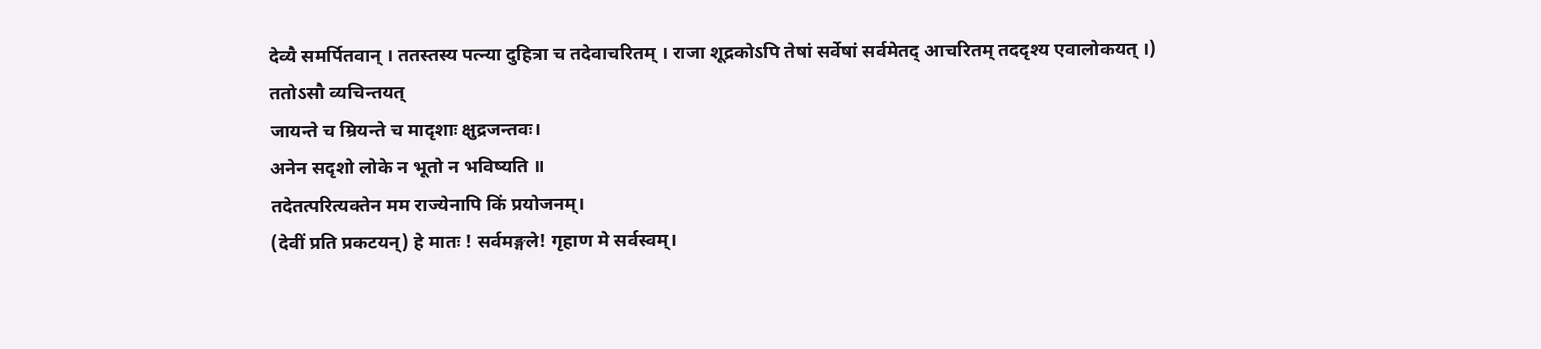देव्यै समर्पितवान् । ततस्तस्य पत्न्या दुहित्रा च तदेवाचरितम् । राजा शूद्रकोऽपि तेषां सर्वेषां सर्वमेतद् आचरितम् तददृश्य एवालोकयत् ।)
ततोऽसौ व्यचिन्तयत्
जायन्ते च म्रियन्ते च मादृशाः क्षुद्रजन्तवः।
अनेन सदृशो लोके न भूतो न भविष्यति ॥
तदेतत्परित्यक्तेन मम राज्येनापि किं प्रयोजनम्।
(देवीं प्रति प्रकटयन्) हे मातः ! सर्वमङ्गले! गृहाण मे सर्वस्वम्।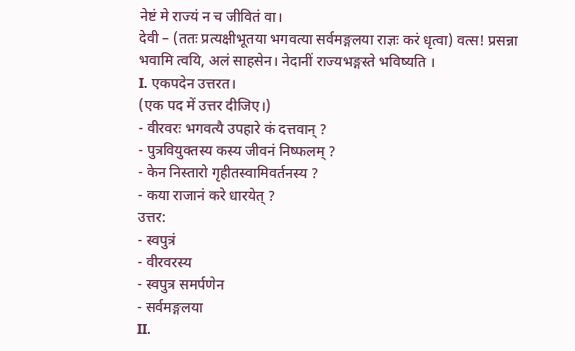नेष्टं मे राज्यं न च जीवितं वा।
देवी – (ततः प्रत्यक्षीभूतया भगवत्या सर्वमङ्गलया राज्ञः करं धृत्वा) वत्स! प्रसन्ना भवामि त्वयि, अलं साहसेन। नेदानीं राज्यभङ्गस्ते भविष्यति ।
I. एकपदेन उत्तरत।
(एक पद में उत्तर दीजिए।)
- वीरवरः भगवत्यै उपहारे कं दत्तवान् ?
- पुत्रवियुक्तस्य कस्य जीवनं निष्फलम् ?
- केन निस्तारो गृहीतस्वामिवर्तनस्य ?
- कया राजानं करे धारयेत् ?
उत्तर:
- स्वपुत्रं
- वीरवरस्य
- स्वपुत्र समर्पणेन
- सर्वमङ्गलया
II.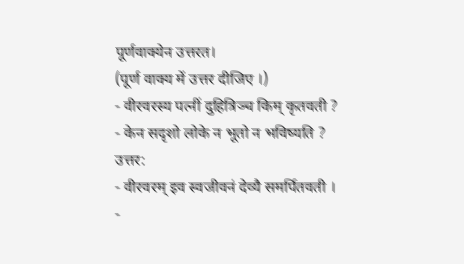पूर्णवाक्येन उत्तरत।
(पूर्ण वाक्य में उत्तर दीजिए ।)
- वीरवरस्य पत्नीं दुहित्रिञ्च किम् कृतवती ?
- केन सदृशो लोके न भूतो न भविष्यति ?
उत्तर:
- वीरवरम् इव स्वजीवनं देव्यै समर्पितवती ।
-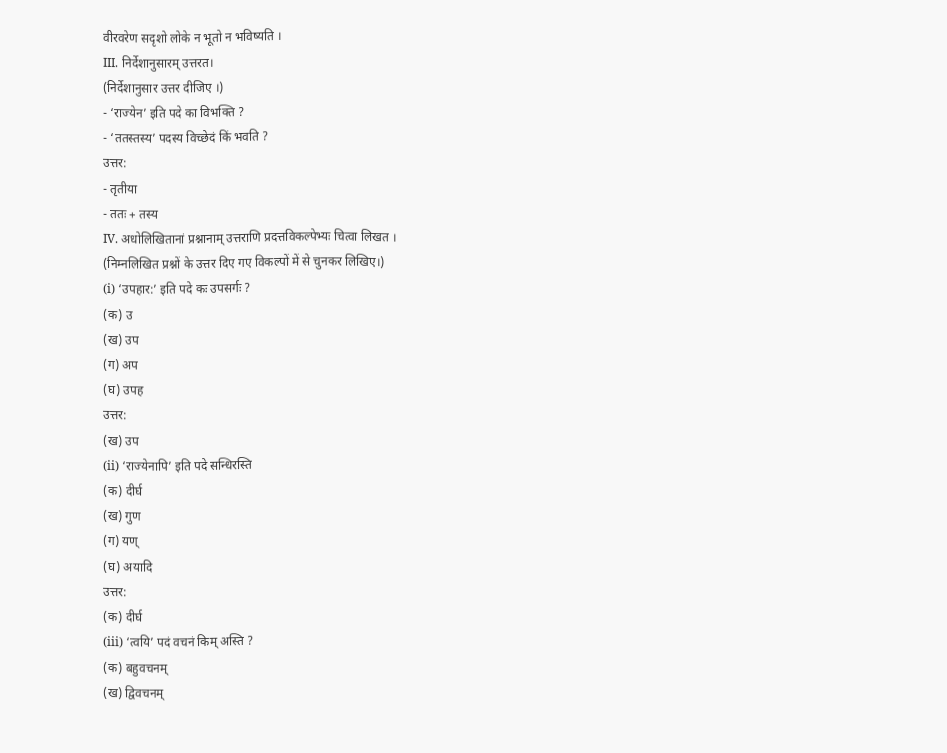वीरवरेण सदृशो लोके न भूतो न भविष्यति ।
III. निर्देशानुसारम् उत्तरत।
(निर्देशानुसार उत्तर दीजिए ।)
- ‘राज्येन’ इति पदे का विभक्ति ?
- ‘ततस्तस्य’ पदस्य विच्छेदं किं भवति ?
उत्तर:
- तृतीया
- ततः + तस्य
IV. अधोलिखितानां प्रश्नानाम् उत्तराणि प्रदत्तविकल्पेभ्यः चित्वा लिखत ।
(निम्नलिखित प्रश्नों के उत्तर दिए गए विकल्पों में से चुनकर लिखिए।)
(i) ‘उपहार:’ इति पदे कः उपसर्गः ?
(क) उ
(ख) उप
(ग) अप
(घ) उपह
उत्तर:
(ख) उप
(ii) ‘राज्येनापि’ इति पदे सन्धिरस्ति
(क) दीर्घ
(ख) गुण
(ग) यण्
(घ) अयादि
उत्तर:
(क) दीर्घ
(iii) ‘त्वयि’ पदं वचनं किम् अस्ति ?
(क) बहुवचनम्
(ख) द्विवचनम्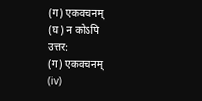(ग) एकवचनम्
(घ) न कोऽपि
उत्तर:
(ग) एकवचनम्
(iv)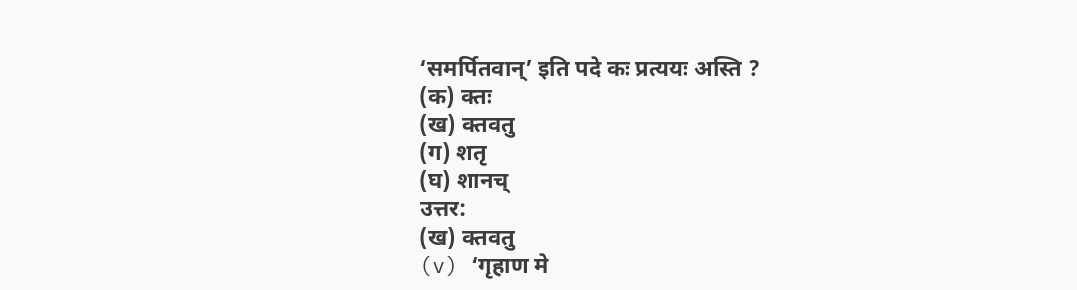‘समर्पितवान्’ इति पदे कः प्रत्ययः अस्ति ?
(क) क्तः
(ख) क्तवतु
(ग) शतृ
(घ) शानच्
उत्तर:
(ख) क्तवतु
(v) ‘गृहाण मे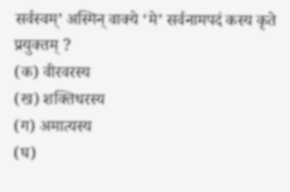सर्वस्वम्’ अस्मिन् वाक्ये ‘मे’ सर्वनामपदं कस्य कृते प्रयुक्तम् ?
(क) वीरवरस्य
(ख) शक्तिधरस्य
(ग) अमात्यस्य
(घ)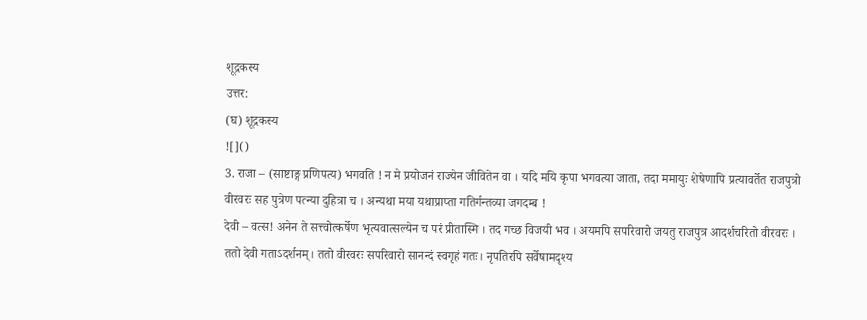शूद्रकस्य
उत्तर:
(घ) शूद्रकस्य
![]()
3. राजा – (साष्टाङ्ग प्रणिपत्य) भगवति ! न मे प्रयोजनं राज्येन जीवितेन वा । यदि मयि कृपा भगवत्या जाता, तदा ममायुः शेषेणापि प्रत्यावर्तेत राजपुत्रो वीरवरः सह पुत्रेण पत्न्या दुहित्रा च । अन्यथा मया यथाप्राप्ता गतिर्गन्तव्या जगदम्ब !
देवी – वत्स! अनेन ते सत्त्वोत्कर्षेण भृत्यवात्सल्येन च परं प्रीतास्मि । तद गच्छ विजयी भव । अयमपि सपरिवारो जयतु राजपुत्र आदर्शचरितो वीरवरः ।
ततो देवी गताऽदर्शनम्। ततो वीरवरः सपरिवारो सानन्दं स्वगृहं गतः। नृपतिरपि सर्वेषामदृश्य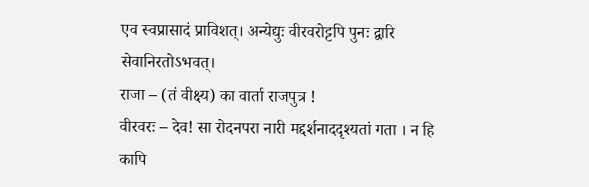एव स्वप्रासादं प्राविशत्। अन्येद्युः वीरवरोट्टपि पुनः द्वारि सेवानिरतोऽभवत्।
राजा – (तं वीक्ष्य) का वार्ता राजपुत्र !
वीरवरः – देव! सा रोदनपरा नारी मद्दर्शनाददृश्यतां गता । न हि कापि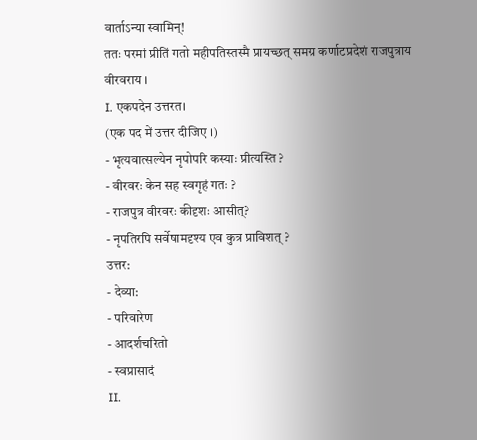वार्ताऽन्या स्वामिन्!
ततः परमां प्रीतिं गतो महीपतिस्तस्मै प्रायच्छत् समग्र कर्णाटप्रदेशं राजपुत्राय वीरवराय ।
I. एकपदेन उत्तरत।
(एक पद में उत्तर दीजिए ।)
- भृत्यवात्सल्येन नृपोपरि कस्याः प्रीत्यस्ति ?
- वीरवरः केन सह स्वगृहं गतः ?
- राजपुत्र वीरवरः कीदृशः आसीत्?
- नृपतिरपि सर्वेषामदृश्य एव कुत्र प्राविशत् ?
उत्तर:
- देव्या:
- परिवारेण
- आदर्शचरितो
- स्वप्रासादं
II.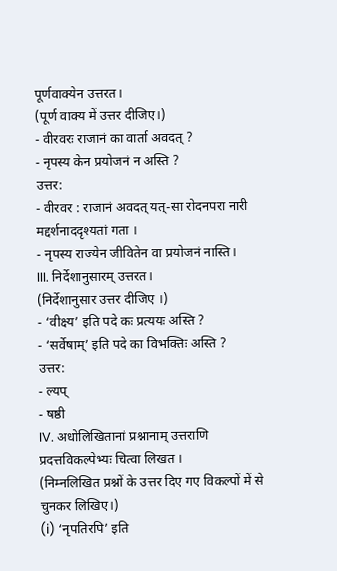पूर्णवाक्येन उत्तरत।
(पूर्ण वाक्य में उत्तर दीजिए।)
- वीरवरः राजानं का वार्ता अवदत् ?
- नृपस्य केन प्रयोजनं न अस्ति ?
उत्तर:
- वीरवर : राजानं अवदत् यत्-सा रोदनपरा नारी मद्दर्शनाददृश्यतां गता ।
- नृपस्य राज्येन जीवितेन वा प्रयोजनं नास्ति।
III. निर्देशानुसारम् उत्तरत।
(निर्देशानुसार उत्तर दीजिए ।)
- ‘वीक्ष्य’ इति पदे कः प्रत्ययः अस्ति ?
- ‘सर्वेषाम्’ इति पदे का विभक्तिः अस्ति ?
उत्तर:
- ल्यप्
- षष्ठी
IV. अधोलिखितानां प्रश्नानाम् उत्तराणि प्रदत्तविकल्पेभ्यः चित्वा लिखत ।
(निम्नलिखित प्रश्नों के उत्तर दिए गए विकल्पों में से चुनकर लिखिए।)
(i) ‘नृपतिरपि’ इति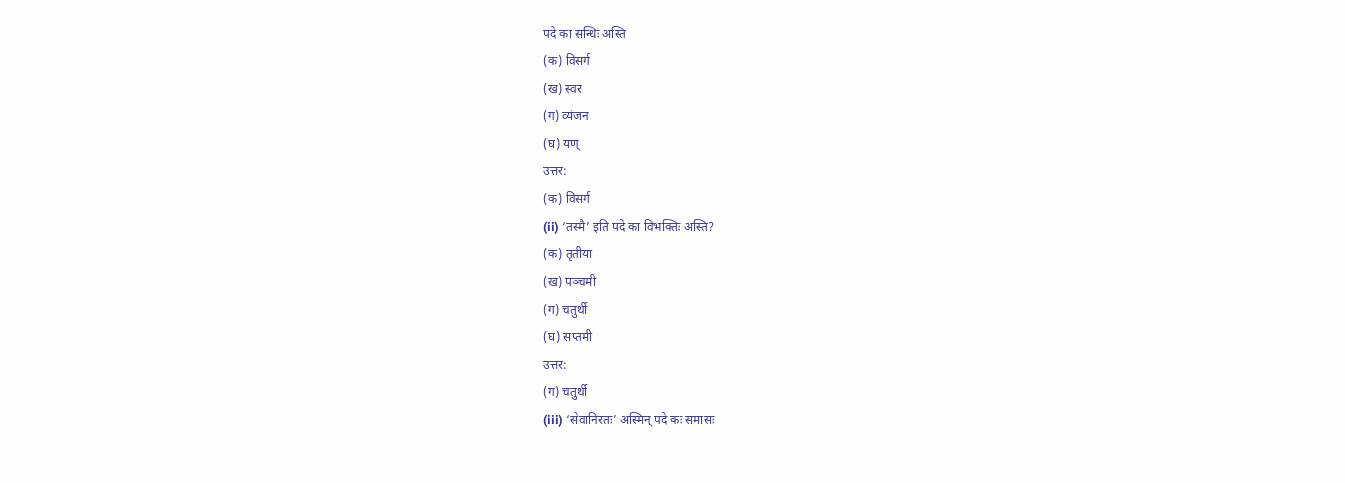पदे का सन्धिः अस्ति
(क) विसर्ग
(ख) स्वर
(ग) व्यंजन
(घ) यण्
उत्तर:
(क) विसर्ग
(ii) ‘तस्मै’ इति पदे का विभक्तिः अस्ति?
(क) तृतीया
(ख) पञ्चमी
(ग) चतुर्थी
(घ) सप्तमी
उत्तर:
(ग) चतुर्थी
(iii) ‘सेवानिरतः’ अस्मिन् पदे कः समासः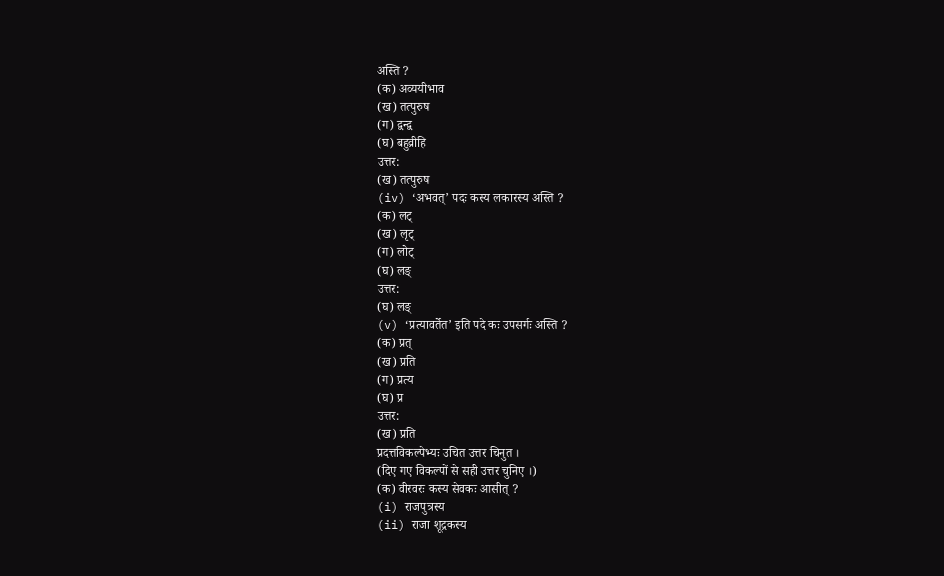अस्ति ?
(क) अव्ययीभाव
(ख) तत्पुरुष
(ग) द्वन्द्व
(घ) बहुव्रीहि
उत्तर:
(ख) तत्पुरुष
(iv) ‘अभवत्’ पदः कस्य लकारस्य अस्ति ?
(क) लट्
(ख) लृट्
(ग) लोट्
(घ) लङ्
उत्तर:
(घ) लङ्
(v) ‘प्रत्यावर्तेत’ इति पदे कः उपसर्गः अस्ति ?
(क) प्रत्
(ख) प्रति
(ग) प्रत्य
(घ) प्र
उत्तर:
(ख) प्रति
प्रदत्तविकल्पेभ्यः उचित उत्तर चिनुत ।
(दिए गए विकल्पों से सही उत्तर चुनिए ।)
(क) वीरवरः कस्य सेवकः आसीत् ?
(i) राजपुत्रस्य
(ii) राजा शूद्रकस्य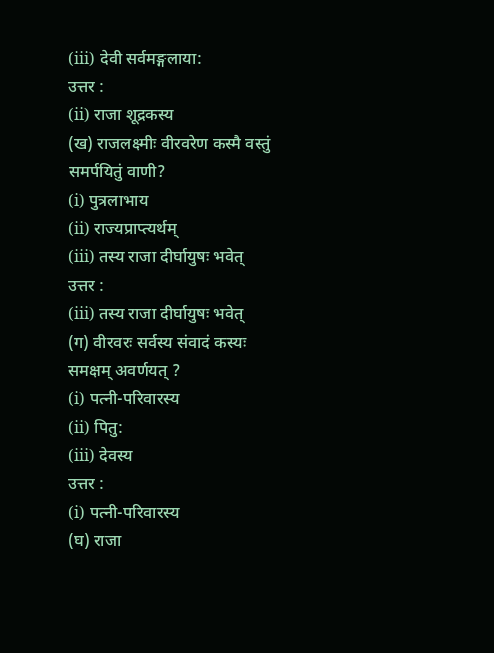(iii) देवी सर्वमङ्गलाया:
उत्तर :
(ii) राजा शूद्रकस्य
(ख) राजलक्ष्मीः वीरवरेण कस्मै वस्तुं समर्पयितुं वाणी?
(i) पुत्रलाभाय
(ii) राज्यप्राप्त्यर्थम्
(iii) तस्य राजा दीर्घायुषः भवेत्
उत्तर :
(iii) तस्य राजा दीर्घायुषः भवेत्
(ग) वीरवरः सर्वस्य संवादं कस्यः समक्षम् अवर्णयत् ?
(i) पत्नी-परिवारस्य
(ii) पितु:
(iii) देवस्य
उत्तर :
(i) पत्नी-परिवारस्य
(घ) राजा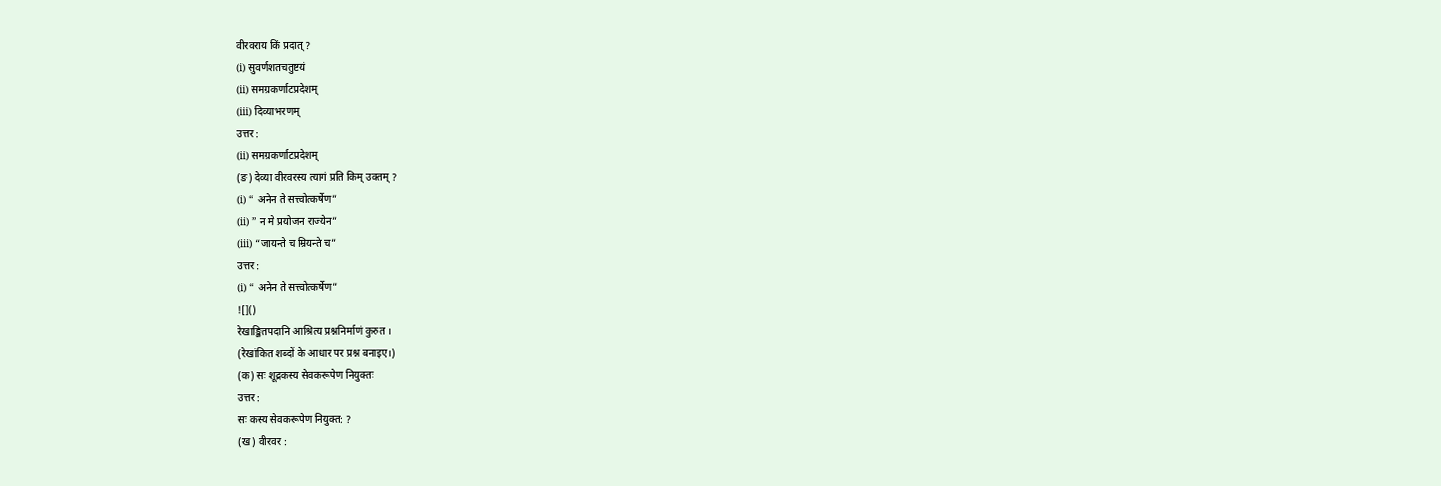वीरवराय किं प्रदात् ?
(i) सुवर्णशतचतुष्टयं
(ii) समग्रकर्णाटप्रदेशम्
(iii) दिव्याभरणम्
उत्तर :
(ii) समग्रकर्णाटप्रदेशम्
(ङ) देव्या वीरवरस्य त्यागं प्रति किम् उक्तम् ?
(i) “ अनेन ते सत्त्वोत्कर्षेण”
(ii) ” न मे प्रयोजन राज्येन”
(iii) “जायन्ते च म्रियन्ते च”
उत्तर :
(i) “ अनेन ते सत्त्वोत्कर्षेण”
![]()
रेखाङ्कितपदानि आश्रित्य प्रश्ननिर्माणं कुरुत ।
(रेखांकित शब्दों के आधार पर प्रश्न बनाइए।)
(क) सः शूद्रकस्य सेवकरूपेण नियुक्तः
उत्तर :
सः कस्य सेवकरूपेण नियुक्त: ?
(ख) वीरवर :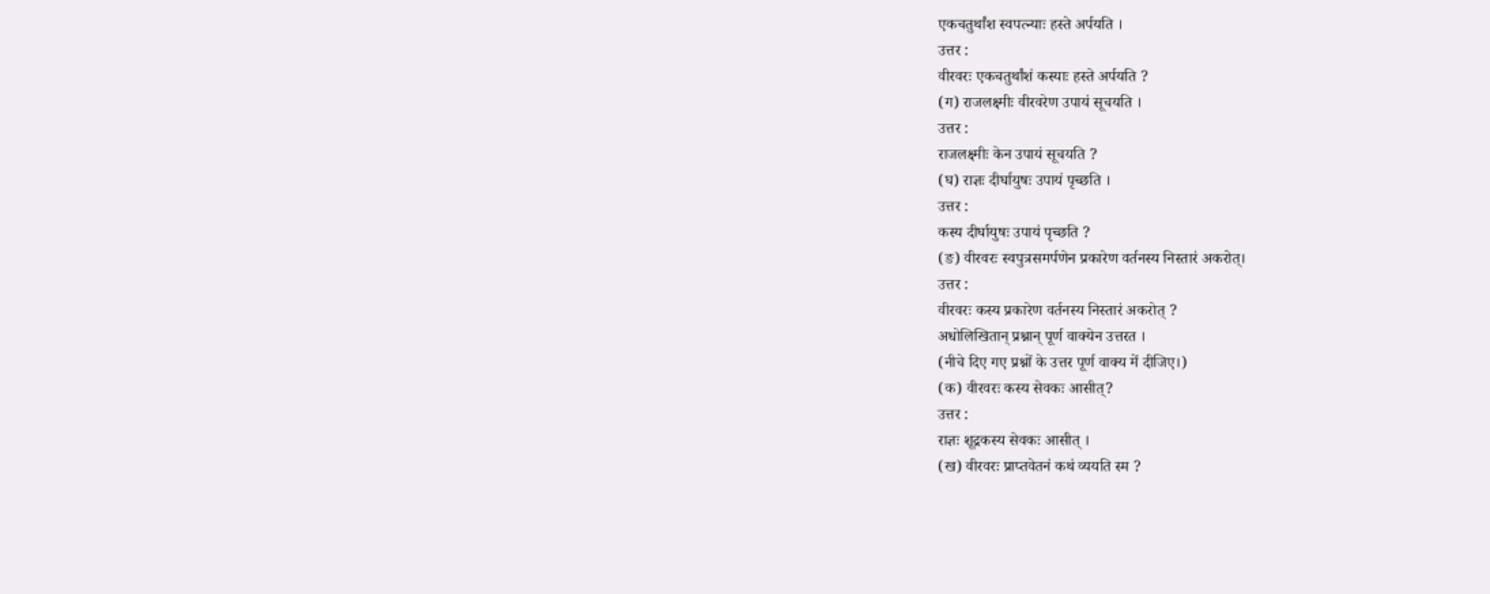एकचतुर्थांश स्वपत्न्याः हस्ते अर्पयति ।
उत्तर :
वीरवरः एकचतुर्थांशं कस्याः हस्ते अर्पयति ?
(ग) राजलक्ष्मीः वीरवरेण उपायं सूचयति ।
उत्तर :
राजलक्ष्मीः केन उपायं सूचयति ?
(घ) राज्ञः दीर्घायुषः उपायं पृच्छति ।
उत्तर :
कस्य दीर्घायुषः उपायं पृच्छति ?
(ङ) वीरवरः स्वपुत्रसमर्पणेन प्रकारेण वर्तनस्य निस्तारं अकरोत्।
उत्तर :
वीरवरः कस्य प्रकारेण वर्तनस्य निस्तारं अकरोत् ?
अधोलिखितान् प्रश्नान् पूर्ण वाक्येन उत्तरत ।
(नीचे दिए गए प्रश्नों के उत्तर पूर्ण वाक्य में दीजिए।)
(क) वीरवरः कस्य सेवकः आसीत्?
उत्तर :
राज्ञः शूद्रकस्य सेवकः आसीत् ।
(ख) वीरवरः प्राप्तवेतनं कथं व्ययति स्म ?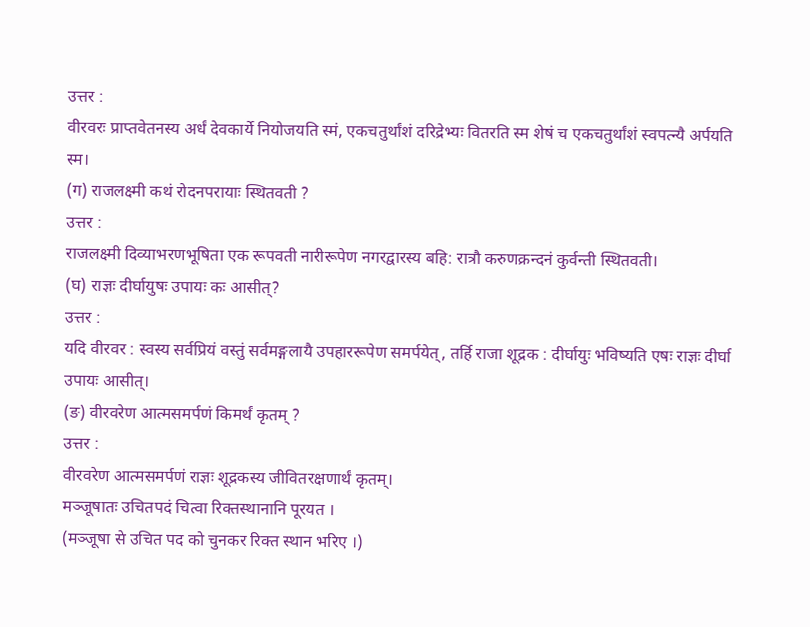उत्तर :
वीरवरः प्राप्तवेतनस्य अर्धं देवकार्ये नियोजयति स्मं, एकचतुर्थांशं दरिद्रेभ्यः वितरति स्म शेषं च एकचतुर्थांशं स्वपत्न्यै अर्पयति स्म।
(ग) राजलक्ष्मी कथं रोदनपरायाः स्थितवती ?
उत्तर :
राजलक्ष्मी दिव्याभरणभूषिता एक रूपवती नारीरूपेण नगरद्वारस्य बहि: रात्रौ करुणक्रन्दनं कुर्वन्ती स्थितवती।
(घ) राज्ञः दीर्घायुषः उपायः कः आसीत्?
उत्तर :
यदि वीरवर : स्वस्य सर्वप्रियं वस्तुं सर्वमङ्गलायै उपहाररूपेण समर्पयेत्, तर्हि राजा शूद्रक : दीर्घायुः भविष्यति एषः राज्ञः दीर्घा उपायः आसीत्।
(ङ) वीरवरेण आत्मसमर्पणं किमर्थं कृतम् ?
उत्तर :
वीरवरेण आत्मसमर्पणं राज्ञः शूद्रकस्य जीवितरक्षणार्थं कृतम्।
मञ्जूषातः उचितपदं चित्वा रिक्तस्थानानि पूरयत ।
(मञ्जूषा से उचित पद को चुनकर रिक्त स्थान भरिए ।)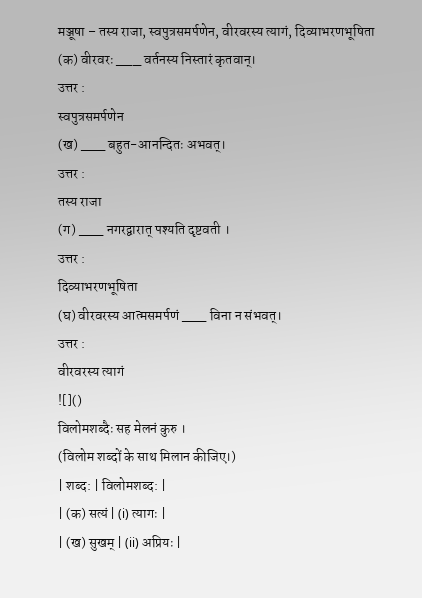मञ्जूषा – तस्य राजा, स्वपुत्रसमर्पणेन, वीरवरस्य त्यागं, दिव्याभरणभूषिता
(क) वीरवरः ___ वर्तनस्य निस्तारं कृतवान्।
उत्तर :
स्वपुत्रसमर्पणेन
(ख) ___ बहुत-आनन्दितः अभवत्।
उत्तर :
तस्य राजा
(ग) ___ नगरद्वारात् पश्यति दृष्टवती ।
उत्तर :
दिव्याभरणभूषिता
(घ) वीरवरस्य आत्मसमर्पणं ___ विना न संभवत्।
उत्तर :
वीरवरस्य त्यागं
![]()
विलोमशब्दैः सह मेलनं कुरु ।
(विलोम शब्दों के साथ मिलान कीजिए।)
| शब्द: | विलोमशब्द: |
| (क) सत्यं | (i) त्यागः |
| (ख) सुखम् | (ii) अप्रियः |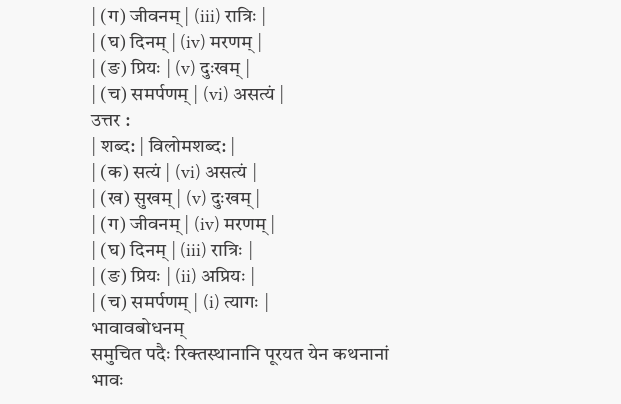| (ग) जीवनम् | (iii) रात्रिः |
| (घ) दिनम् | (iv) मरणम् |
| (ङ) प्रियः | (v) दुःखम् |
| (च) समर्पणम् | (vi) असत्यं |
उत्तर :
| शब्द: | विलोमशब्द: |
| (क) सत्यं | (vi) असत्यं |
| (ख) सुखम् | (v) दुःखम् |
| (ग) जीवनम् | (iv) मरणम् |
| (घ) दिनम् | (iii) रात्रिः |
| (ङ) प्रियः | (ii) अप्रियः |
| (च) समर्पणम् | (i) त्यागः |
भावावबोधनम्
समुचित पदैः रिक्तस्थानानि पूरयत येन कथनानां भावः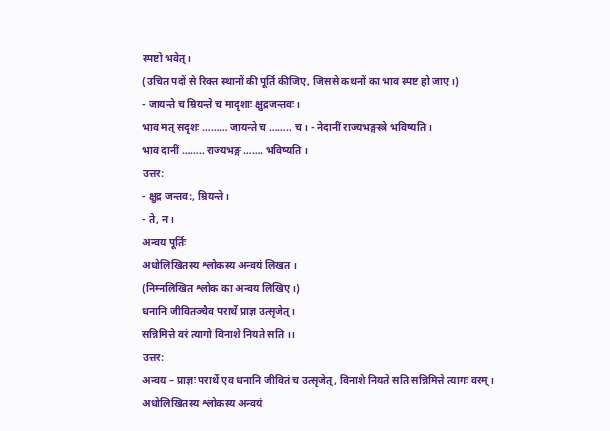स्पष्टो भवेत्।
(उचित पदों से रिक्त स्थानों की पूर्ति कीजिए, जिससे कथनों का भाव स्पष्ट हो जाए।)
- जायन्ते च म्रियन्ते च मादृशाः क्षुद्रजन्तवः।
भाव मत् सदृशः ……… जायन्ते च …….. च। - नेदानीं राज्यभङ्गस्त्रे भविष्यति ।
भाव दानीं …….. राज्यभङ्ग ……. भविष्यति ।
उत्तर:
- क्षुद्र जन्तव:, म्रियन्ते।
- ते, न।
अन्वय पूर्तिः
अधोलिखितस्य श्लोकस्य अन्वयं लिखत ।
(निम्नलिखित श्लोक का अन्वय लिखिए।)
धनानि जीवितञ्चैव परार्थे प्राज्ञ उत्सृजेत्।
सन्निमित्ते वरं त्यागो विनाशे नियते सति ।।
उत्तर:
अन्वय – प्राज्ञः परार्थे एव धनानि जीवितं च उत्सृजेत्, विनाशे नियते सति सन्निमित्ते त्यागः वरम्।
अधोलिखितस्य श्लोकस्य अन्वयं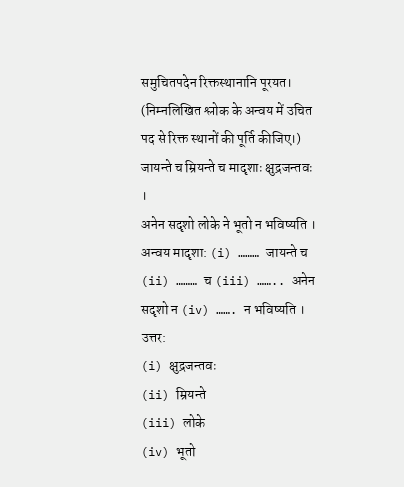समुचितपदेन रिक्तस्थानानि पूरयत।
(निम्नलिखित श्लोक के अन्वय में उचित पद से रिक्त स्थानों की पूर्ति कीजिए।)
जायन्ते च म्रियन्ते च मादृशाः क्षुद्रजन्तवः ।
अनेन सदृशो लोके ने भूतो न भविष्यति ।
अन्वय मादृशा: (i) ……… जायन्ते च (ii) ……… च (iii) …….. अनेन सदृशो न (iv) ……. न भविष्यति ।
उत्तर:
(i) क्षुद्रजन्तवः
(ii) म्रियन्ते
(iii) लोके
(iv) भूतो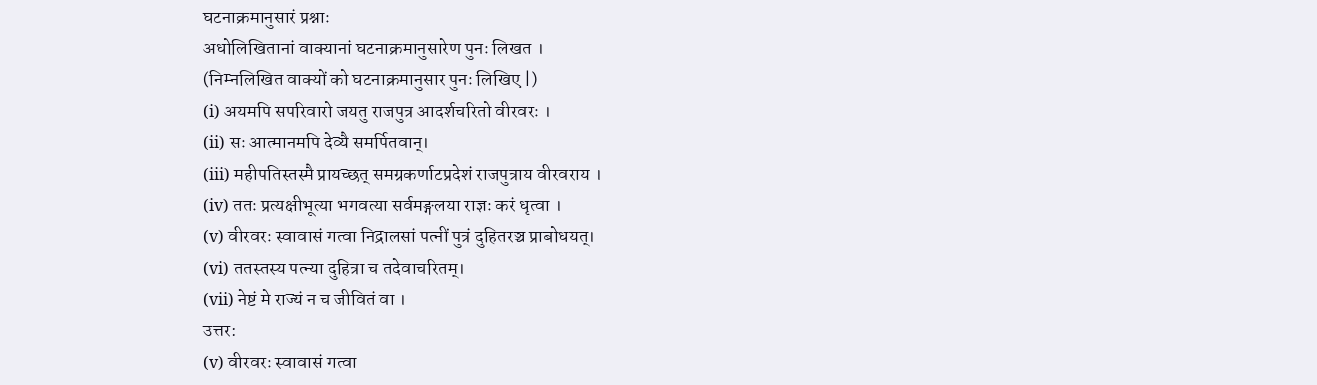घटनाक्रमानुसारं प्रश्नाः
अधोलिखितानां वाक्यानां घटनाक्रमानुसारेण पुनः लिखत ।
(निम्नलिखित वाक्यों को घटनाक्रमानुसार पुनः लिखिए |)
(i) अयमपि सपरिवारो जयतु राजपुत्र आदर्शचरितो वीरवरः ।
(ii) सः आत्मानमपि देव्यै समर्पितवान्।
(iii) महीपतिस्तस्मै प्रायच्छत् समग्रकर्णाटप्रदेशं राजपुत्राय वीरवराय ।
(iv) ततः प्रत्यक्षीभूत्या भगवत्या सर्वमङ्गलया राज्ञः करं धृत्वा ।
(v) वीरवरः स्वावासं गत्वा निद्रालसां पत्नीं पुत्रं दुहितरञ्च प्राबोधयत्।
(vi) ततस्तस्य पत्न्या दुहित्रा च तदेवाचरितम्।
(vii) नेष्टं मे राज्यं न च जीवितं वा ।
उत्तर:
(v) वीरवरः स्वावासं गत्वा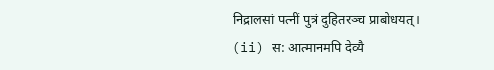निद्रालसां पत्नीं पुत्रं दुहितरञ्च प्राबोधयत्।
(ii) स: आत्मानमपि देव्यै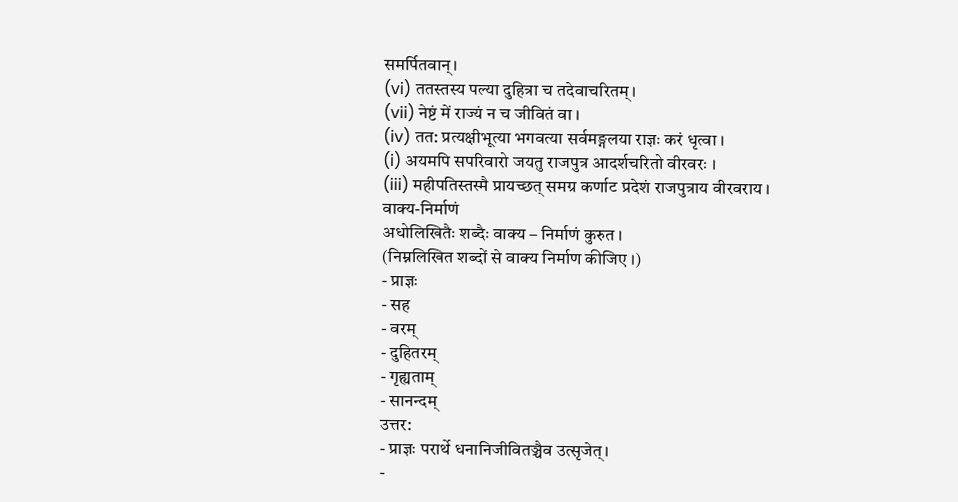समर्पितवान्।
(vi) ततस्तस्य पल्या दुहित्रा च तदेवाचरितम्।
(vii) नेष्टं में राज्यं न च जीवितं वा ।
(iv) तत: प्रत्यक्षीभूत्या भगवत्या सर्वमङ्गलया राज्ञः करं धृत्वा ।
(i) अयमपि सपरिवारो जयतु राजपुत्र आदर्शचरितो वीरवरः ।
(iii) महीपतिस्तस्मै प्रायच्छत् समग्र कर्णाट प्रदेशं राजपुत्राय वीरवराय ।
वाक्य-निर्माणं
अधोलिखितैः शब्दैः वाक्य – निर्माणं कुरुत ।
(निम्नलिखित शब्दों से वाक्य निर्माण कीजिए ।)
- प्राज्ञः
- सह
- वरम्
- दुहितरम्
- गृह्यताम्
- सानन्दम्
उत्तर:
- प्राज्ञः परार्थे धनानिजीवितञ्चैव उत्सृजेत्।
-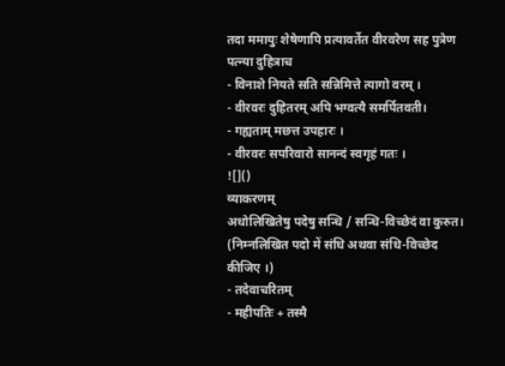तदा ममायुः शेषेणापि प्रत्यावर्तेत वीरवरेण सह पुत्रेण पत्न्या दुहित्राच
- विनाशे नियते सति सन्निमित्ते त्यागो वरम् ।
- वीरवरः दुहितरम् अपि भग्वत्यै समर्पितवती।
- गह्यताम् मछत्त उपहारः ।
- वीरवरः सपरिवारो सानन्दं स्वगृहं गतः ।
![]()
व्याकरणम्
अधोलिखितेषु पदेषु सन्धि / सन्धि-विच्छेदं वा कुरुत।
(निम्नलिखित पदो में संधि अथवा संधि-विच्छेद कीजिए ।)
- तदेवाचरितम्
- महीपतिः + तस्मै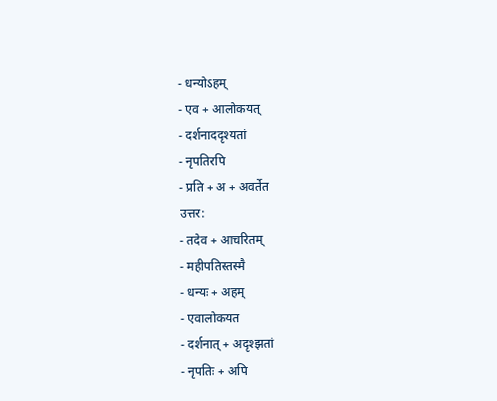- धन्योऽहम्
- एव + आलोकयत्
- दर्शनाददृश्यतां
- नृपतिरपि
- प्रति + अ + अवर्तेत
उत्तर:
- तदेव + आचरितम्
- महीपतिस्तस्मै
- धन्यः + अहम्
- एवालोकयत
- दर्शनात् + अदृश्झतां
- नृपतिः + अपि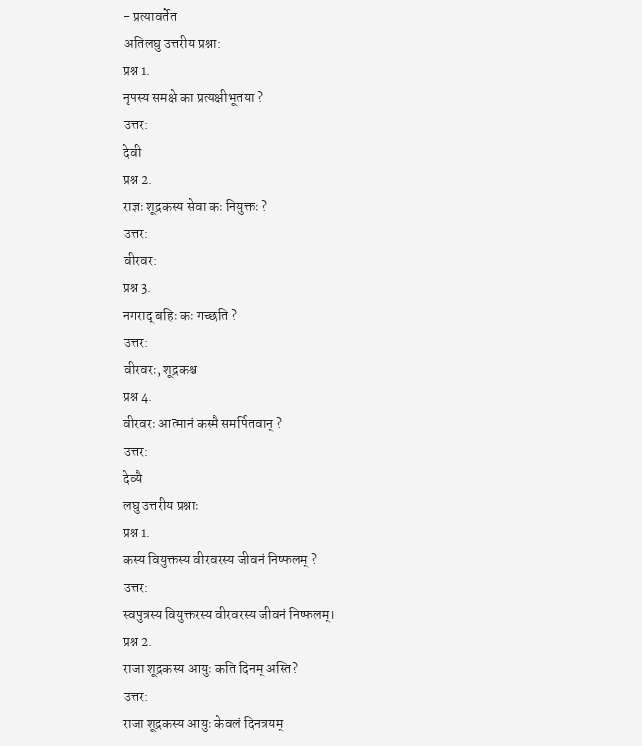- प्रत्यावर्तेत
अतिलघु उत्तरीय प्रश्ना:
प्रश्न 1.
नृपस्य समक्षे का प्रत्यक्षीभूतया ?
उत्तर:
देवी
प्रश्न 2.
राज्ञः शूद्रकस्य सेवा कः नियुक्तः ?
उत्तर:
वीरवर:
प्रश्न 3.
नगराद् बहिः कः गच्छति ?
उत्तर:
वीरवरः, शूद्रकश्च
प्रश्न 4.
वीरवरः आत्मानं कस्मै समर्पितवान् ?
उत्तर:
देव्यै
लघु उत्तरीय प्रश्नाः
प्रश्न 1.
कस्य वियुक्तस्य वीरवरस्य जीवनं निष्फलम् ?
उत्तर:
स्वपुत्रस्य वियुक्तरस्य वीरवरस्य जीवनं निष्फलम्।
प्रश्न 2.
राजा शूद्रकस्य आयुः कति दिनम् अस्ति?
उत्तर:
राजा शूद्रकस्य आयुः केवलं दिनत्रयम्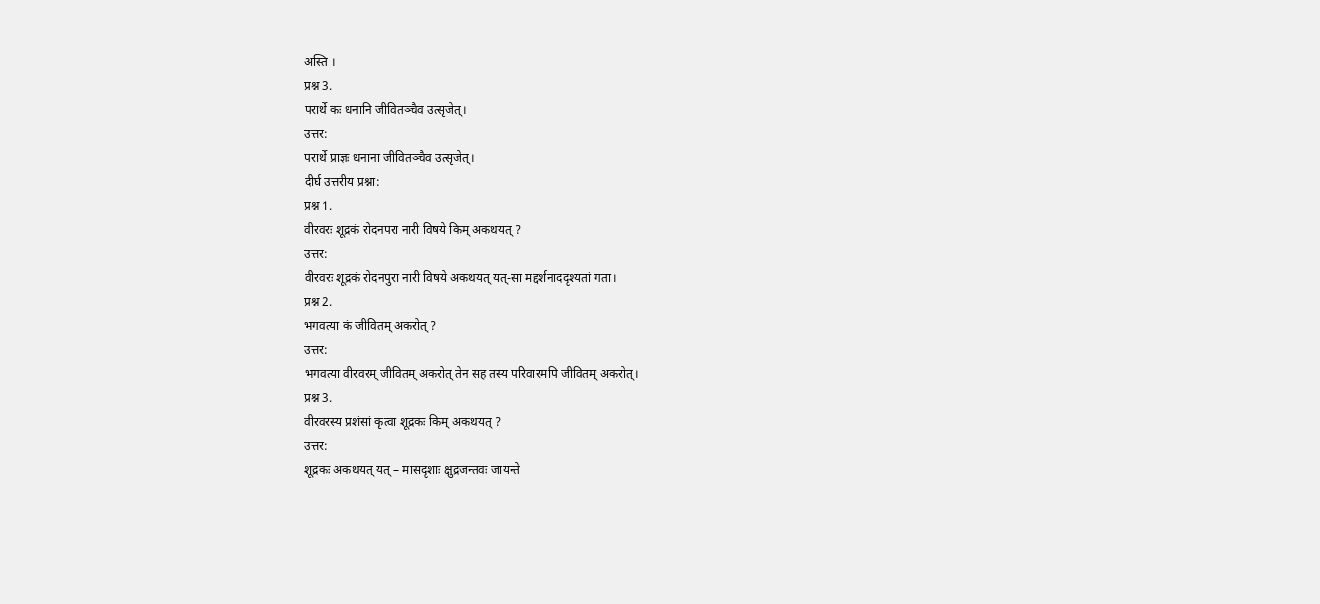अस्ति ।
प्रश्न 3.
परार्थे कः धनानि जीवितञ्चैव उत्सृजेत्।
उत्तर:
परार्थे प्राज्ञः धनाना जीवितञ्चैव उत्सृजेत्।
दीर्घ उत्तरीय प्रश्ना:
प्रश्न 1.
वीरवरः शूद्रकं रोदनपरा नारी विषये किम् अकथयत् ?
उत्तर:
वीरवरः शूद्रकं रोदनपुरा नारी विषये अकथयत् यत्-सा मद्दर्शनाददृश्यतां गता।
प्रश्न 2.
भगवत्या कं जीवितम् अकरोत् ?
उत्तर:
भगवत्या वीरवरम् जीवितम् अकरोत् तेन सह तस्य परिवारमपि जीवितम् अकरोत्।
प्रश्न 3.
वीरवरस्य प्रशंसां कृत्वा शूद्रकः किम् अकथयत् ?
उत्तर:
शूद्रकः अकथयत् यत् – मासदृशाः क्षुद्रजन्तवः जायन्ते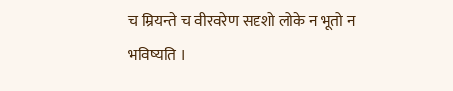च म्रियन्ते च वीरवरेण सदृशो लोके न भूतो न भविष्यति ।